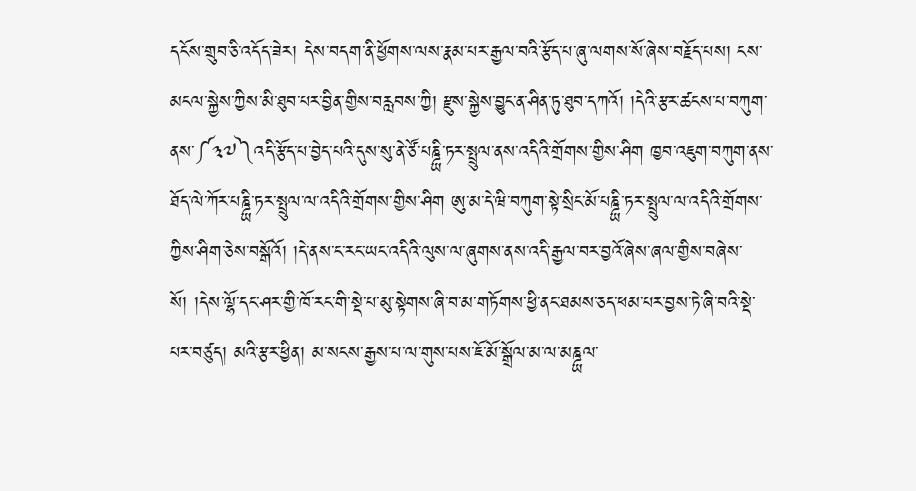དངོས་གྲུབ་ཅི་འདོད་ཟེར། དེས་བདག་ནི་ཕྱོགས་ལས་རྣམ་པར་རྒྱལ་བའི་རྩོད་པ་ཞུ་ལགས་སོ་ཞེས་བརྗོད་པས། ངས་མངལ་སྐྱེས་ཀྱིས་མི་ཐུབ་པར་བྱིན་གྱིས་བརླབས་ཀྱི། རྫུས་སྐྱེས་བྱུང་ན་ཤིན་ཏུ་ཐུབ་དཀའོ། །དེའི་རྩར་ཚངས་པ་བཀུག་ནས་༼༣༧༽འདི་རྩོད་པ་བྱེད་པའི་དུས་སུ་ནེ་ཙོ་པཎྜྻི་ཏར་སྤྲུལ་ནས་འདིའི་གྲོགས་གྱིས་ཤིག ཁྱབ་འཇུག་བཀུག་ནས་ཐོད་ལེ་ཀོར་པཎྜྻི་ཏར་སྤྲུལ་ལ་འདིའི་གྲོགས་གྱིས་ཤིག ཨུ་མ་དེ་ཝི་བཀུག་སྟེ་སྲིང་མོ་པཎྜྻི་ཏར་སྤྲུལ་ལ་འདིའི་གྲོགས་ཀྱིས་ཤིག་ཅེས་བསྒོའོ། །དེ་ནས་ང་རང་ཡང་འདིའི་ལུས་ལ་ཞུགས་ནས་འདི་རྒྱལ་བར་བྱའོ་ཞེས་ཞལ་གྱིས་བཞེས་སོ། །དེས་ལྷོ་དང་ཤར་གྱི་ཁོ་རང་གི་སྡེ་པ་མུ་སྟེགས་ཞི་བ་མ་གཏོགས་ཕྱི་ནང་ཐམས་ཅད་ཕམ་པར་བྱས་ཏེ་ཞི་བའི་སྡེ་པར་བཙུད། མའི་རྩར་ཕྱིན། མ་སངས་རྒྱས་པ་ལ་གུས་པས་ཇོ་མོ་སྒྲོལ་མ་ལ་མཎྜྻལ་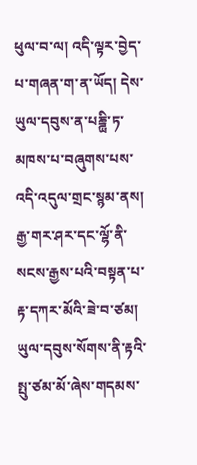ཕུལ་བ་ལ། འདི་ལྟར་བྱེད་པ་གཞན་ག་ན་ཡོད། དེས་ཡུལ་དབུས་ན་པཎྜྻི་ཏ་མཁས་པ་བཞུགས་པས་འདི་འདུལ་གྲང་སྙམ་ནས། རྒྱ་གར་ཤར་དང་ལྷོ་ནི་སངས་རྒྱས་པའི་བསྟན་པ་རྟ་དཀར་མོའི་ཟེ་བ་ཙམ། ཡུལ་དབུས་སོགས་ནི་རྟའི་སྤུ་ཙམ་མོ་ཞེས་གདམས་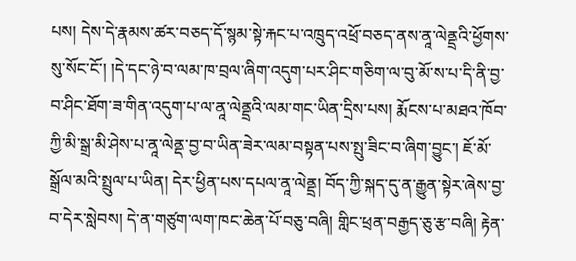པས། དེས་དེ་རྣམས་ཚར་བཅད་དོ་སྙམ་སྟེ་རྐང་པ་འཁྲུད་འཕྲོ་བཅད་ནས་ནཱ་ལེནྡྲའི་ཕྱོགས་སུ་སོང་ངོ་། །དེ་དང་ཉེ་བ་ལམ་ཁ་བྲལ་ཞིག་འདུག་པར་ཤིང་གཅིག་ལ་བུ་མོ་ས་པ་དི་ནི་བྱ་བ་ཤིང་ཐོག་ཟ་གིན་འདུག་པ་ལ་ནཱ་ལེནྡྲའི་ལམ་གང་ཡིན་དྲིས་པས། རྨོངས་པ་མཐའ་ཁོབ་ཀྱི་མི་སྒྲ་མི་ཤེས་པ་ནཱ་ལེནྡ་བྱ་བ་ཡིན་ཟེར་ལམ་བསྟན་པས་སྤུ་ཟིང་བ་ཞིག་བྱུང་། ཇོ་མོ་སྒྲོལ་མའི་སྤྲུལ་པ་ཡིན། དེར་ཕྱིན་པས་དཔལ་ནཱ་ལེནྡྲ། བོད་ཀྱི་སྐད་དུ་ན་རྒྱུན་སྟེར་ཞེས་བྱ་བ་དེར་སླེབས། དེ་ན་གཙུག་ལག་ཁང་ཆེན་པོ་བཅུ་བཞི། གླིང་ཕྲན་བརྒྱད་ཅུ་རྩ་བཞི། རྟེན་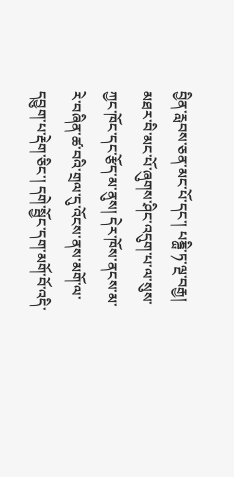བྱིན་རླབས་ཅན་མང་པོ་དང་། པཎྜྻི་ཏ་ལྔ་བརྒྱ། མཐར་བི་མང་པོ་ཞུགས་ཤིང་འདུག་པ་ལ་སུས་ཀྱང་ཁོང་དང་རྩོད་མ་ནུས། དེར་ཁོས་ནངས་མ་རེ་བཞིན་ཚ་བའི་གྲལ་དུ་འོངས་ནས་མགོ་ལ་དབྱུག་པ་རྡེག་ཅིང་། དགེ་སྦྱོང་དག་མགོ་བོ་འདི་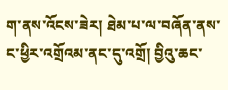ག་ནས་འོངས་ཟེར། ཐེམ་པ་ལ་བཞོན་ནས་ང་ཕྱིར་འགྲོའམ་ནང་དུ་འགྲོ། བྱིའུ་ཆང་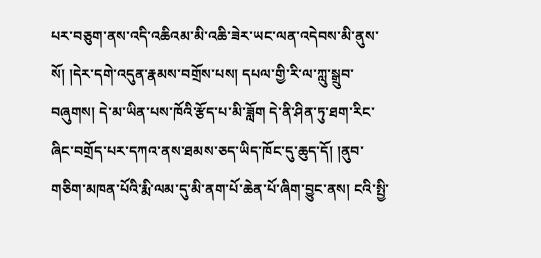པར་བཅུག་ནས་འདི་འཆིའམ་མི་འཆི་ཟེར་ཡང་ལན་འདེབས་མི་ནུས་སོ། །དེར་དགེ་འདུན་རྣམས་བགྲོས་པས། དཔལ་གྱི་རི་ལ་ཀླུ་སྒྲུབ་བཞུགས། དེ་མ་ཡིན་པས་ཁོའི་རྩོད་པ་མི་ཟློག དེ་ནི་ཤིན་ཏུ་ཐག་རིང་ཞིང་བགྲོད་པར་དཀའ་ནས་ཐམས་ཅད་ཡིད་ཁོང་དུ་ཆུད་དོ། །ནུབ་གཅིག་མཁན་པོའི་རྨི་ལམ་དུ་མི་ནག་པོ་ཆེན་པོ་ཞིག་བྱུང་ནས། ངའི་སྤྱི་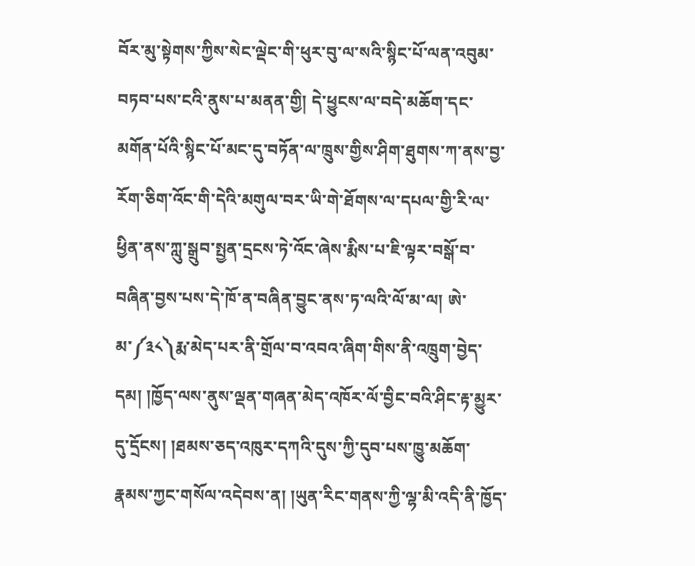བོར་མུ་སྟེགས་ཀྱིས་སེང་ལྡེང་གི་ཕུར་བུ་ལ་སའི་སྙིང་པོ་ལན་འབུམ་བཏབ་པས་ངའི་ནུས་པ་མནན་གྱི། དེ་ཕྱུངས་ལ་བདེ་མཆོག་དང་མགོན་པོའི་སྙིང་པོ་མང་དུ་བཏོན་ལ་ཁྲུས་གྱིས་ཤིག་ཐུགས་ཀ་ནས་བྱ་རོག་ཅིག་འོང་གི་དེའི་མགུལ་བར་ཡི་གེ་ཐོགས་ལ་དཔལ་གྱི་རི་ལ་ཕྱིན་ནས་ཀླུ་སྒྲུབ་སྤྱན་དྲངས་ཏེ་འོང་ཞེས་རྨིས་པ་ཇི་ལྟར་བསྒོ་བ་བཞིན་བྱས་པས་དེ་ཁོ་ན་བཞིན་བྱུང་ནས་ཏ་ལའི་ལོ་མ་ལ། ཨེ་མ་༼༣༨༽རྨ་མེད་པར་ནི་གྲོལ་བ་འབའ་ཞིག་གིས་ནི་འཁྲུག་བྱེད་དམ། །ཁྱོད་ལས་ནུས་ལྡན་གཞན་མེད་འཁོར་ལོ་བྱིང་བའི་ཤིང་རྟ་མྱུར་དུ་དྲོངས། །ཐམས་ཅད་འཁུར་དཀའི་དུས་ཀྱི་དུབ་པས་ཁྱུ་མཆོག་རྣམས་ཀྱང་གསོལ་འདེབས་ན། །ཡུན་རིང་གནས་ཀྱི་ལྷ་མི་འདི་ནི་ཁྱོད་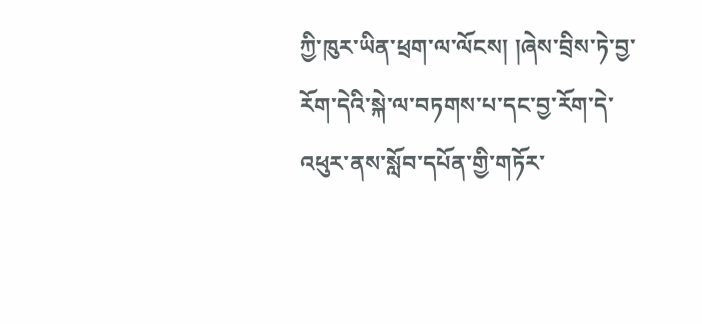ཀྱི་ཁུར་ཡིན་ཕྲག་ལ་ལོངས། །ཞེས་བྲིས་ཏེ་བྱ་རོག་དེའི་སྐེ་ལ་བཏགས་པ་དང་བྱ་རོག་དེ་འཕུར་ནས་སློབ་དཔོན་གྱི་གཏོར་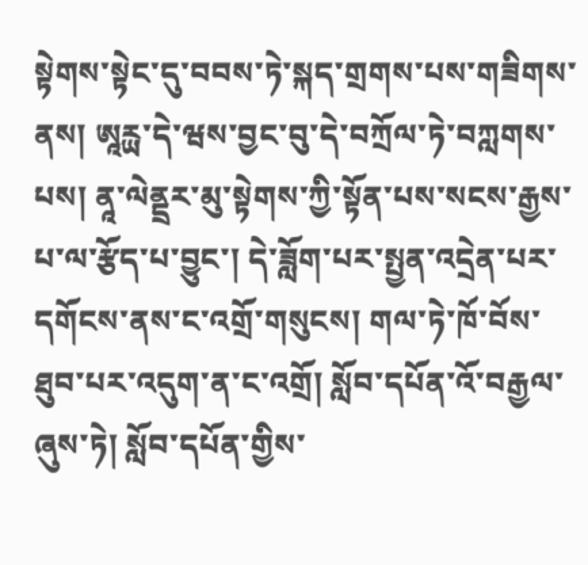སྟེགས་སྟེང་དུ་བབས་ཏེ་སྐད་གྲགས་པས་གཟིགས་ནས། ཨཱརྻ་དེ་ཝས་བྱང་བུ་དེ་བཀྲོལ་ཏེ་བཀླགས་པས། ནཱ་ལེནྡྲར་མུ་སྟེགས་ཀྱི་སྟོན་པས་སངས་རྒྱས་པ་ལ་རྩོད་པ་བྱུང་། དེ་ཟློག་པར་སྤྱན་འདྲེན་པར་དགོངས་ནས་ང་འགྲོ་གསུངས། གལ་ཏེ་ཁོ་བོས་ཐུབ་པར་འདུག་ན་ང་འགྲོ། སློབ་དཔོན་འོ་བརྒྱལ་ཞུས་ཏེ། སློབ་དཔོན་གྱིས་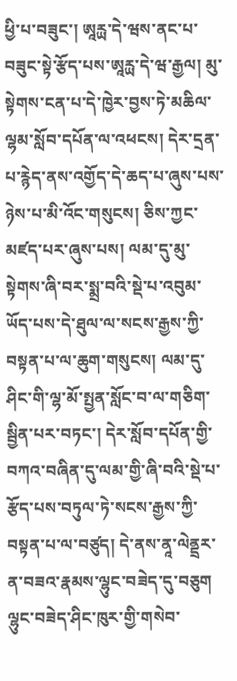ཕྱི་པ་བཟུང་། ཨཱརྻ་དེ་ཝས་ནང་པ་བཟུང་སྟེ་རྩོད་པས་ཨཱརྻ་དེ་ཝ་རྒྱལ། མུ་སྟེགས་ངན་པ་དེ་ཁྱེར་བྱས་ཏེ་མཆིལ་ལྷམ་སློབ་དཔོན་ལ་འཕངས། དེར་དྲན་པ་རྙེད་ནས་འགྱོད་དེ་ཆད་པ་ཞུས་པས་ཉེས་པ་མི་འོང་གསུངས། ཅིས་ཀྱང་མཛད་པར་ཞུས་པས། ལམ་དུ་མུ་སྟེགས་ཞི་བར་སྨྲ་བའི་སྡེ་པ་འབུམ་ཡོད་པས་དེ་ཐུལ་ལ་སངས་རྒྱས་ཀྱི་བསྟན་པ་ལ་ཆུག་གསུངས། ལམ་དུ་ཤིང་གི་ལྷ་མོ་སྤྱན་སློང་བ་ལ་གཅིག་སྦྱིན་པར་བཏང་། དེར་སློབ་དཔོན་གྱི་བཀའ་བཞིན་དུ་ལམ་གྱི་ཞི་བའི་སྡེ་པ་རྩོད་པས་བཏུལ་ཏེ་སངས་རྒྱས་ཀྱི་བསྟན་པ་ལ་བཙུད། དེ་ནས་ནཱ་ལེནྡྲར་ན་བཟའ་རྣམས་ལྷུང་བཟེད་དུ་བཅུག ལྷུང་བཟེད་ཤིང་ཁུར་གྱི་གསེབ་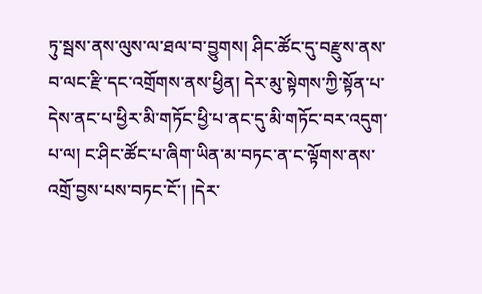ཏུ་སྦས་ནས་ལུས་ལ་ཐལ་བ་བྱུགས། ཤིང་ཚོང་དུ་བརྫུས་ནས་བ་ལང་རྫི་དང་འགྲོགས་ནས་ཕྱིན། དེར་མུ་སྟེགས་ཀྱི་སྟོན་པ་དེས་ནང་པ་ཕྱིར་མི་གཏོང་ཕྱི་པ་ནང་དུ་མི་གཏོང་བར་འདུག་པ་ལ། ང་ཤིང་ཚོང་པ་ཞིག་ཡིན་མ་བཏང་ན་ང་ལྟོགས་ནས་འགྲོ་བྱས་པས་བཏང་ངོ་། །དེར་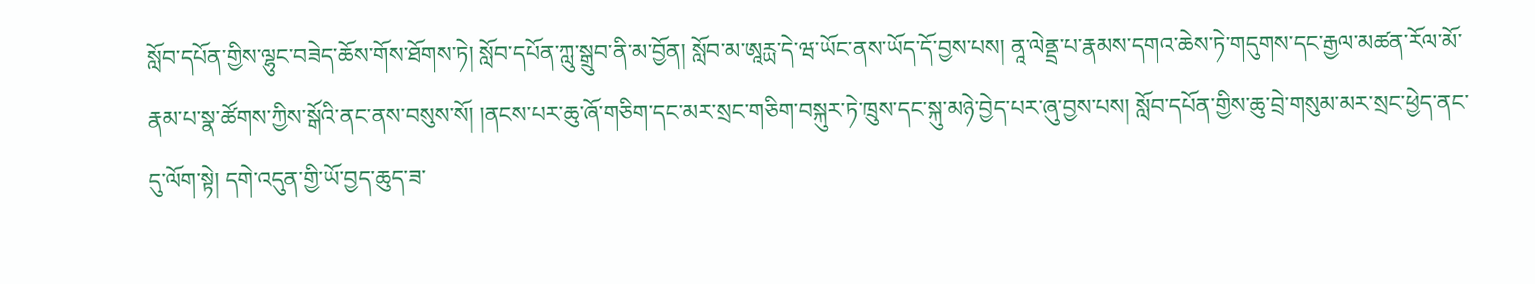སློབ་དཔོན་གྱིས་ལྷུང་བཟེད་ཆོས་གོས་ཐོགས་ཏེ། སློབ་དཔོན་ཀླུ་སྒྲུབ་ནི་མ་བྱོན། སློབ་མ་ཨཱརྻ་དེ་ཝ་ཡོང་ནས་ཡོད་དོ་བྱས་པས། ནཱ་ལེནྡྲ་པ་རྣམས་དགའ་ཆེས་ཏེ་གདུགས་དང་རྒྱལ་མཚན་རོལ་མོ་རྣམ་པ་སྣ་ཚོགས་ཀྱིས་སྒོའི་ནང་ནས་བསུས་སོ། །ནངས་པར་ཆུ་ཞོ་གཅིག་དང་མར་སྲང་གཅིག་བསྐུར་ཏེ་ཁྲུས་དང་སྐུ་མཉེ་བྱེད་པར་ཞུ་བྱས་པས། སློབ་དཔོན་གྱིས་ཆུ་བྲེ་གསུམ་མར་སྲང་ཕྱེད་ནང་དུ་ལོག་སྟེ། དགེ་འདུན་གྱི་ཡོ་བྱད་ཆུད་ཟ་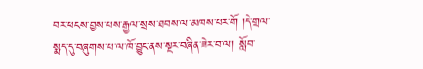བར་ཕངས་བྱས་པས་རྒྱལ་སྲས་ཐབས་ལ་མཁས་པར་གོ །དེ་གྲལ་སྨད་དུ་བཞུགས་པ་ལ་ཁོ་བྱུང་ནས་སྔར་བཞིན་ཟེར་བ་ལ། སློབ་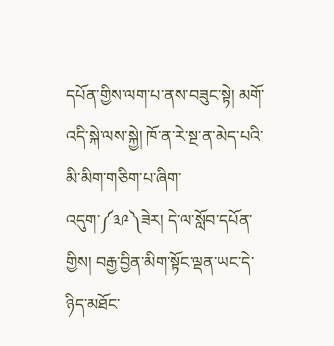དཔོན་གྱིས་ལག་པ་ནས་བཟུང་སྟེ། མགོ་འདི་སྐེ་ལས་སྐྱེ། ཁོ་ན་རེ་སྔ་ན་མེད་པའི་མི་མིག་གཅིག་པ་ཞིག་འདུག་༼༣༩༽ཟེར། དེ་ལ་སློབ་དཔོན་གྱིས། བརྒྱ་བྱིན་མིག་སྟོང་ལྡན་ཡང་དེ་ཉིད་མཐོང་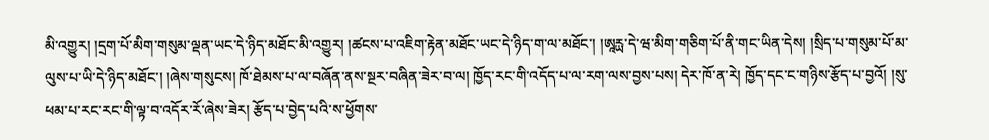མི་འགྱུར། །དྲག་པོ་མིག་གསུམ་ལྡན་ཡང་དེ་ཉིད་མཐོང་མི་འགྱུར། །ཚངས་པ་འཇིག་རྟེན་མཐོང་ཡང་དེ་ཉིད་ག་ལ་མཐོང་། །ཨཱརྻ་དེ་ཝ་མིག་གཅིག་པོ་ནི་གང་ཡིན་དེས། །སྲིད་པ་གསུམ་པོ་མ་ལུས་པ་ཡི་དེ་ཉིད་མཐོང་། །ཞེས་གསུངས། ཁོ་ཐེམས་པ་ལ་བཞོན་ནས་སྔར་བཞིན་ཟེར་བ་ལ། ཁྱོད་རང་གི་འདོད་པ་ལ་རག་ལས་བྱས་པས། དེར་ཁོ་ན་རེ། ཁྱོད་དང་ང་གཉིས་རྩོད་པ་བྱའོ། །སུ་ཕམ་པ་རང་རང་གི་ལྟ་བ་འདོར་རོ་ཞེས་ཟེར། རྩོད་པ་བྱེད་པའི་ས་ཕྱོགས་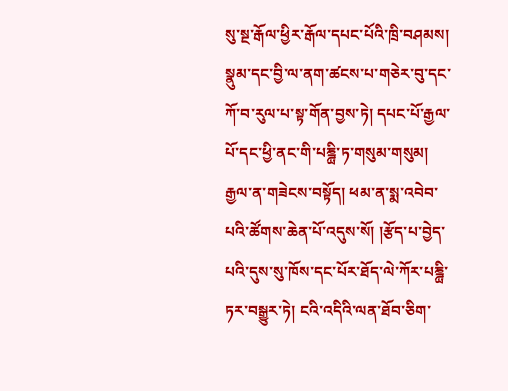སུ་སྔ་རྒོལ་ཕྱིར་རྒོལ་དཔང་པོའི་ཁྲི་བཤམས། སྣུམ་དང་བྱི་ལ་ནག་ཚངས་པ་གཅེར་བུ་དང་ཀོ་བ་རུལ་པ་སྟ་གོན་བྱས་ཏེ། དཔང་པོ་རྒྱལ་པོ་དང་ཕྱི་ནང་གི་པཎྜྻི་ཏ་གསུམ་གསུམ། རྒྱལ་ན་གཟེངས་བསྟོད། ཕམ་ན་སྨ་འབེབ་པའི་ཚོགས་ཆེན་པོ་འདུས་སོ། །རྩོད་པ་བྱེད་པའི་དུས་སུ་ཁོས་དང་པོར་ཐོད་ལེ་ཀོར་པཎྜྻི་ཏར་བསྒྱུར་ཏེ། ངའི་འདིའི་ལན་ཐོབ་ཅིག་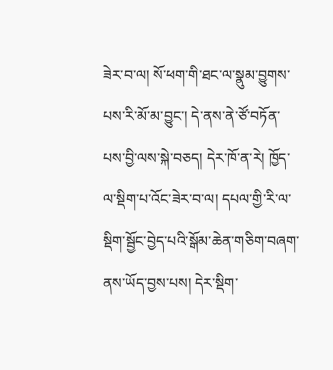ཟེར་བ་ལ། སོ་ཕག་གི་ཐང་ལ་སྣུམ་བྱུགས་པས་རི་མོ་མ་བྱུང་། དེ་ནས་ནེ་ཙོ་བཏོན་པས་བྱི་ལས་སྐེ་བཅད། དེར་ཁོ་ན་རེ། ཁྱོད་ལ་སྡིག་པ་འོང་ཟེར་བ་ལ། དཔལ་གྱི་རི་ལ་སྡིག་སྦྱོང་བྱེད་པའི་སྒོམ་ཆེན་གཅིག་བཞག་ནས་ཡོད་བྱས་པས། དེར་སྡིག་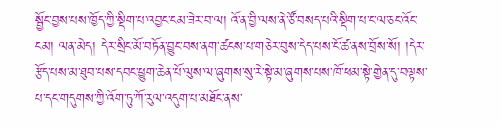སྦྱོང་བྱས་པས་ཁྱོད་ཀྱི་སྡིག་པ་འབྱང་ངམ་ཟེར་བ་ལ། འོ་ན་བྱི་ལས་ནེ་ཙོ་བསད་པའི་སྡིག་པ་ང་ལ་ཅང་འོང་ངམ། ལན་མེད། དེར་སྲིང་མོ་བཏོན་བྱུང་བས་ནག་ཚངས་པ་གཅེར་བུས་དེད་པས་ངོ་ཚ་ནས་བྲོས་སོ། །དེར་རྩོད་པས་མ་ཐུབ་པས་དབང་ཕྱུག་ཆེན་པོ་ལུས་ལ་ཞུགས་སུ་རེ་སྟེ་མ་ཞུགས་པས་ཁོ་ཕམ་སྟེ་གྱེན་དུ་བལྟས་པ་དང་གདུགས་ཀྱི་འོག་ཏུ་ཀོ་རུལ་འདུག་པ་མཐོང་ནས་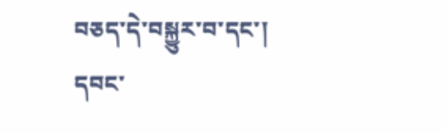བཅད་དེ་བསྐྱུར་བ་དང་། དབང་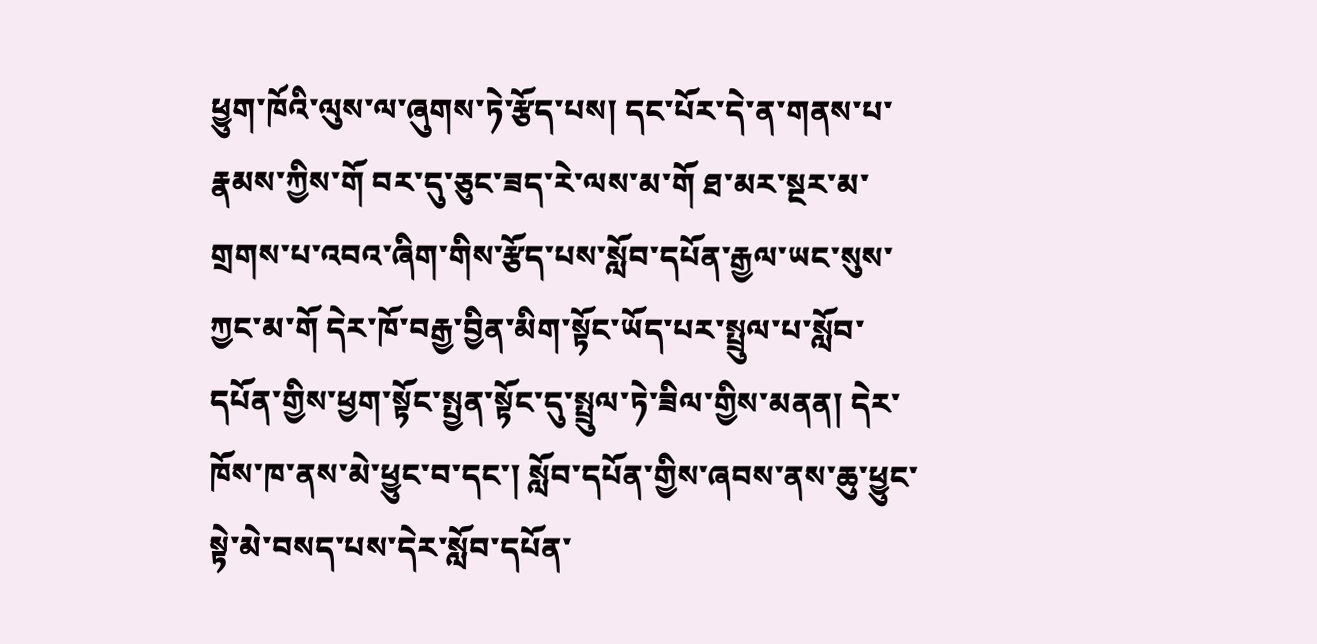ཕྱུག་ཁོའི་ལུས་ལ་ཞུགས་ཏེ་རྩོད་པས། དང་པོར་དེ་ན་གནས་པ་རྣམས་ཀྱིས་གོ བར་དུ་ཅུང་ཟད་རེ་ལས་མ་གོ ཐ་མར་སྔར་མ་གྲགས་པ་འབའ་ཞིག་གིས་རྩོད་པས་སློབ་དཔོན་རྒྱལ་ཡང་སུས་ཀྱང་མ་གོ དེར་ཁོ་བརྒྱ་བྱིན་མིག་སྟོང་ཡོད་པར་སྤྲུལ་པ་སློབ་དཔོན་གྱིས་ཕྱག་སྟོང་སྤྱན་སྟོང་དུ་སྤྲུལ་ཏེ་ཟིལ་གྱིས་མནན། དེར་ཁོས་ཁ་ནས་མེ་ཕྱུང་བ་དང་། སློབ་དཔོན་གྱིས་ཞབས་ནས་ཆུ་ཕྱུང་སྟེ་མེ་བསད་པས་དེར་སློབ་དཔོན་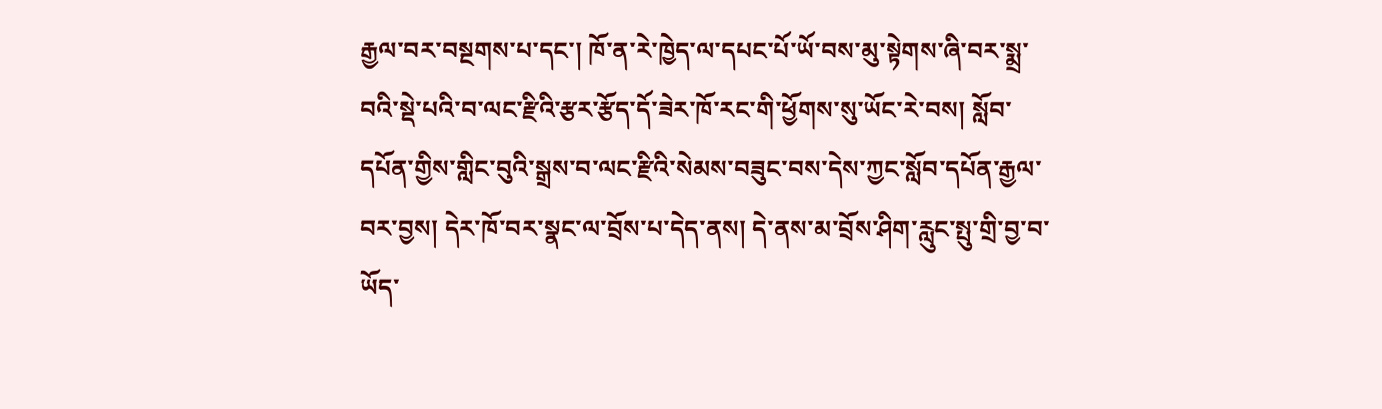རྒྱལ་བར་བསྔགས་པ་དང་། ཁོ་ན་རེ་ཁྱེད་ལ་དཔང་པོ་ཡོ་བས་མུ་སྟེགས་ཞི་བར་སྨྲ་བའི་སྡེ་པའི་བ་ལང་རྫིའི་རྩར་རྩོད་དོ་ཟེར་ཁོ་རང་གི་ཕྱོགས་སུ་ཡོང་རེ་བས། སློབ་དཔོན་གྱིས་གླིང་བུའི་སྒྲས་བ་ལང་རྫིའི་སེམས་བཟུང་བས་དེས་ཀྱང་སློབ་དཔོན་རྒྱལ་བར་བྱས། དེར་ཁོ་བར་སྣང་ལ་བྲོས་པ་དེད་ནས། དེ་ནས་མ་བྲོས་ཤིག་རླུང་སྤུ་གྲི་བྱ་བ་ཡོད་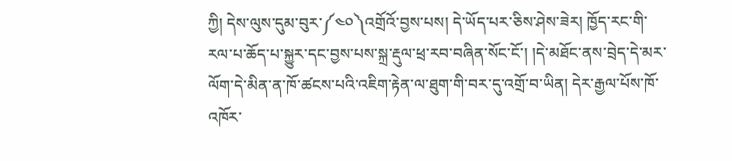ཀྱི། དེས་ལུས་དུམ་བུར་༼༤༠༽འགྲོའོ་བྱས་པས། དེ་ཡོད་པར་ཅིས་ཤེས་ཟེར། ཁྱོད་རང་གི་རལ་པ་ཆོད་པ་སྐྱུར་དང་བྱས་པས་སྐྲ་རྡུལ་ཕྲ་རབ་བཞིན་སོང་ངོ་། །དེ་མཐོང་ནས་བྲེད་དེ་མར་ལོག་དེ་མིན་ན་ཁོ་ཚངས་པའི་འཇིག་རྟེན་ལ་ཐུག་གི་བར་དུ་འགྲོ་བ་ཡིན། དེར་རྒྱལ་པོས་ཁོ་འཁོར་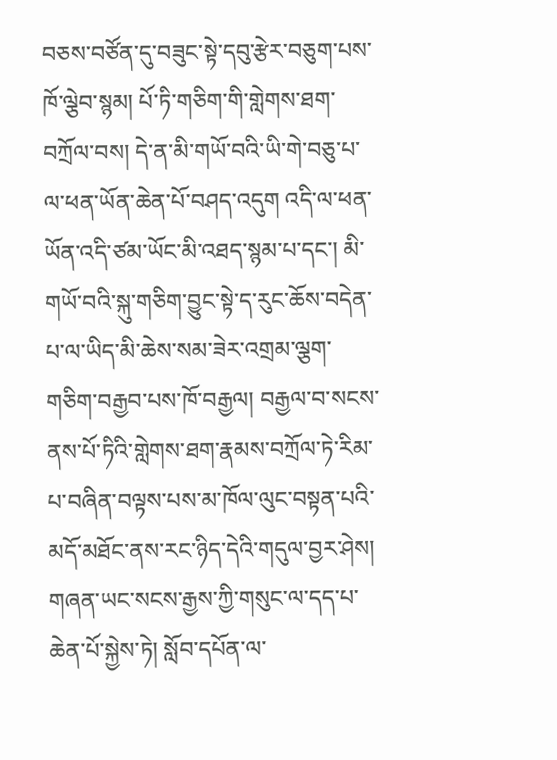བཅས་བཙོན་དུ་བཟུང་སྟེ་དབུ་རྩེར་བཅུག་པས་ཁོ་ལྕེབ་སྙམ། པོ་ཏི་གཅིག་གི་གླེགས་ཐག་བཀྲོལ་བས། དེ་ན་མི་གཡོ་བའི་ཡི་གེ་བཅུ་པ་ལ་ཕན་ཡོན་ཆེན་པོ་བཤད་འདུག འདི་ལ་ཕན་ཡོན་འདི་ཙམ་ཡོང་མི་འཐད་སྙམ་པ་དང་། མི་གཡོ་བའི་སྐུ་གཅིག་བྱུང་སྟེ་ད་རུང་ཆོས་བདེན་པ་ལ་ཡིད་མི་ཆེས་སམ་ཟེར་འགྲམ་ལྕག་གཅིག་བརྒྱབ་པས་ཁོ་བརྒྱལ། བརྒྱལ་བ་སངས་ནས་པོ་ཏིའི་གླེགས་ཐག་རྣམས་བཀྲོལ་ཏེ་རིམ་པ་བཞིན་བལྟས་པས་མ་ཁོལ་ལུང་བསྟན་པའི་མདོ་མཐོང་ནས་རང་ཉིད་དེའི་གདུལ་བྱར་ཤེས། གཞན་ཡང་སངས་རྒྱས་ཀྱི་གསུང་ལ་དད་པ་ཆེན་པོ་སྐྱེས་ཏེ། སློབ་དཔོན་ལ་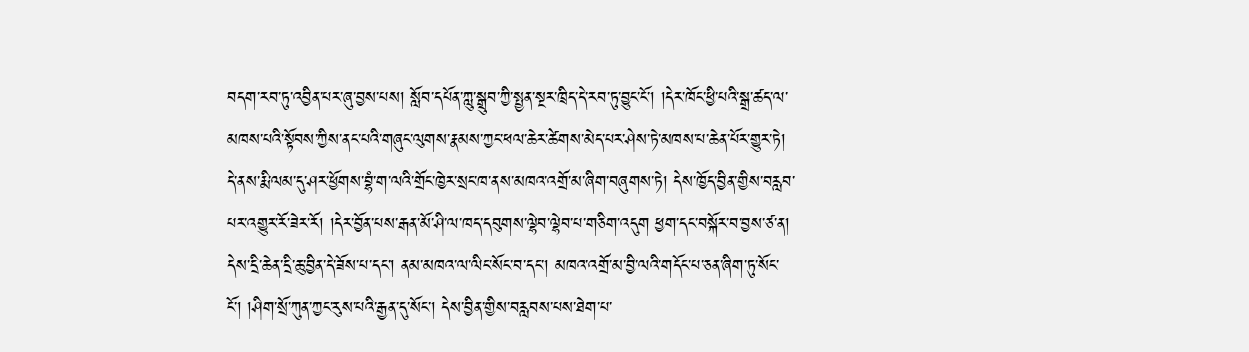བདག་རབ་ཏུ་འབྱིན་པར་ཞུ་བྱས་པས། སློབ་དཔོན་ཀླུ་སྒྲུབ་ཀྱི་སྤྱན་སྔར་ཁྲིད་དེ་རབ་ཏུ་བྱུང་ངོ་། །དེར་ཁོང་ཕྱི་པའི་སྒྲ་ཚད་ལ་མཁས་པའི་སྟོབས་ཀྱིས་ནང་པའི་གཞུང་ལུགས་རྣམས་ཀྱང་ཕལ་ཆེར་ཚེགས་མེད་པར་ཤེས་ཏེ་མཁས་པ་ཆེན་པོར་གྱུར་ཏེ། དེ་ནས་རྨི་ལམ་དུ་ཤར་ཕྱོགས་བྷཾ་ག་ལའི་གྲོང་ཁྱེར་སྲང་ཁ་ནས་མཁའ་འགྲོ་མ་ཞིག་བཞུགས་ཏེ། དེས་ཁྱོད་བྱིན་གྱིས་བརླབ་པར་འགྱུར་རོ་ཟེར་རོ། །དེར་བྱོན་པས་རྒན་མོ་ཤི་ལ་ཁད་དབུགས་ལྷེབ་ལྷེབ་པ་གཅིག་འདུག ཕྱག་དང་བསྐོར་བ་བྱས་ཙ་ན། དེས་དྲི་ཆེན་དྲི་ཆུ་བྱིན་དེ་ཟོས་པ་དང་། ནམ་མཁའ་ལ་ལིང་སོང་བ་དང་། མཁའ་འགྲོ་མ་བྱི་ལའི་གདོང་པ་ཅན་ཞིག་ཏུ་སོང་ངོ་། །ཤིག་སྲོ་ཀུན་ཀྱང་རུས་པའི་རྒྱན་དུ་སོང་། དེས་བྱིན་གྱིས་བརླབས་པས་ཐེག་པ་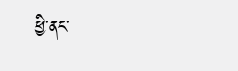ཕྱི་ནང་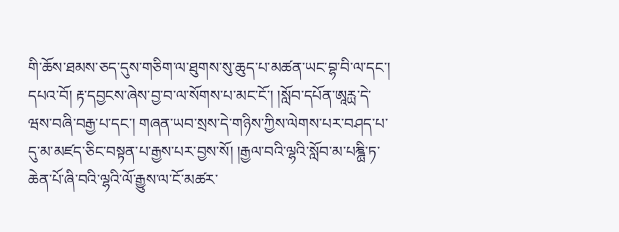གི་ཆོས་ཐམས་ཅད་དུས་གཅིག་ལ་ཐུགས་སུ་ཆུད་པ་མཚན་ཡང་བྷ་བི་ལ་དང་། དཔའ་བོ། རྟ་དབྱངས་ཞེས་བྱ་བ་ལ་སོགས་པ་མང་ངོ་། །སློབ་དཔོན་ཨཱརྻ་དེ་ཝས་བཞི་བརྒྱ་པ་དང་། གཞན་ཡབ་སྲས་དེ་གཉིས་ཀྱིས་ལེགས་པར་བཤད་པ་དུ་མ་མཛད་ཅིང་བསྟན་པ་རྒྱས་པར་བྱས་སོ། །རྒྱལ་བའི་ལྷའི་སློབ་མ་པཎྜྻི་ཏ་ཆེན་པོ་ཞི་བའི་ལྷའི་ལོ་རྒྱུས་ལ་ངོ་མཚར་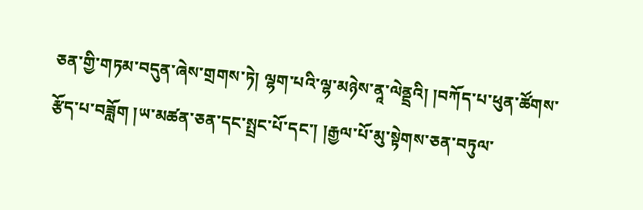ཅན་གྱི་གཏམ་བདུན་ཞེས་གྲགས་ཏེ། ལྷག་པའི་ལྷ་མཉེས་ནཱ་ལེནྡྲའི། །བཀོད་པ་ཕུན་ཚོགས་རྩོད་པ་བཟློག །ཡ་མཚན་ཅན་དང་སྤྲང་པོ་དང་། །རྒྱལ་པོ་མུ་སྟེགས་ཅན་བཏུལ་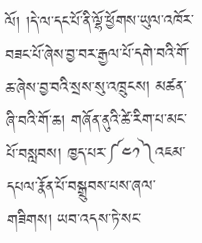ལོ། །དེ་ལ་དང་པོ་ནི་ལྷོ་ཕྱོགས་ཡུལ་འཁོར་བཟང་པོ་ཞེས་བྱ་བར་རྒྱལ་པོ་དགེ་བའི་གོ་ཆ་ཞེས་བྱ་བའི་སྲས་སུ་འཁྲུངས། མཚན་ཞི་བའི་གོ་ཆ། གཞོན་ནུའི་ཚེ་རིག་པ་མང་པོ་བསླབས། ཁྱད་པར་༼༤༡༽འཇམ་དཔལ་རྣོན་པོ་བསྒྲུབས་པས་ཞལ་གཟིགས། ཡབ་འདས་ཏེ་སང་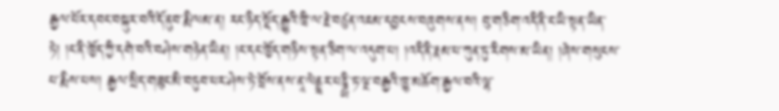རྒྱལ་པོར་དབང་བསྐུར་བའི་དོ་ནུབ་རྨི་ལམ་ན། རང་ཉིད་སྡོད་རྒྱུའི་ཁྲི་ལ་རྗེ་བཙུན་འཇམ་དབྱངས་བཞུགས་ནས། བུ་གཅིག་འདི་ནི་ང་ཡི་སྟན་ཡིན་ཏེ། །ང་ནི་ཁྱོད་ཀྱི་དགེ་བའི་བཤེས་གཉེན་ཡིན། །ང་དང་ཁྱོད་གཉིས་སྟན་ཅིག་ལ་འདུག་པ། །འདི་ནི་རྣམ་པ་ཀུན་ཏུ་རིགས་མ་ཡིན། །ཞེས་གསུངས་པ་རྨིས་པས། རྒྱལ་སྲིད་གཟུང་མི་བཏུབ་པར་ཤེས་ཏེ་བྲོས་ནས་ནཱ་ལེནྡྲར་པཎྜྻི་ཏ་ལྔ་བརྒྱའི་ཁྱུ་མཆོག་རྒྱལ་བའི་ལྷ་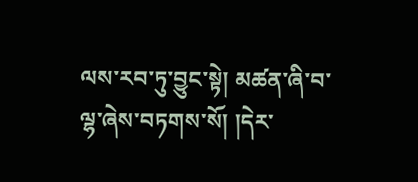ལས་རབ་ཏུ་བྱུང་སྟེ། མཚན་ཞི་བ་ལྷ་ཞེས་བཏགས་སོ། །དེར་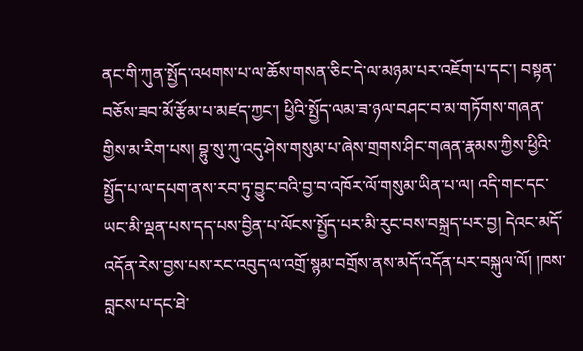ནང་གི་ཀུན་སྤྱོད་འཕགས་པ་ལ་ཆོས་གསན་ཅིང་དེ་ལ་མཉམ་པར་འཇོག་པ་དང་། བསྟན་བཅོས་ཟབ་མོ་རྩོམ་པ་མཛད་ཀྱང་། ཕྱིའི་སྤྱོད་ལམ་ཟ་ཉལ་བཤང་བ་མ་གཏོགས་གཞན་གྱིས་མ་རིག་པས། བྷུ་སུ་ཀུ་འདུ་ཤེས་གསུམ་པ་ཞེས་གྲགས་ཤིང་གཞན་རྣམས་ཀྱིས་ཕྱིའི་སྤྱོད་པ་ལ་དཔག་ནས་རབ་ཏུ་བྱུང་བའི་བྱ་བ་འཁོར་ལོ་གསུམ་ཡིན་པ་ལ། འདི་གང་དང་ཡང་མི་ལྡན་པས་དད་པས་བྱིན་པ་ལོངས་སྤྱོད་པར་མི་རུང་བས་བསྐྲད་པར་བྱ། དེའང་མདོ་འདོན་རེས་བྱས་པས་རང་འབུད་ལ་འགྲོ་སྙམ་བགྲོས་ནས་མདོ་འདོན་པར་བསྐུལ་ལོ། །ཁས་བླངས་པ་དང་ཐེ་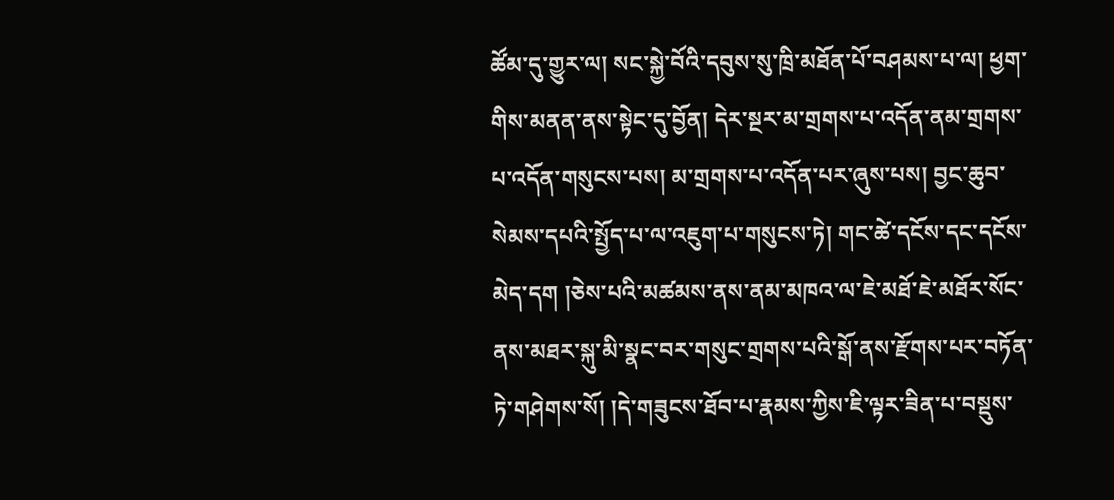ཚོམ་དུ་གྱུར་ལ། སང་སྐྱེ་བོའི་དབུས་སུ་ཁྲི་མཐོན་པོ་བཤམས་པ་ལ། ཕྱག་གིས་མནན་ནས་སྟེང་དུ་བྱོན། དེར་སྔར་མ་གྲགས་པ་འདོན་ནམ་གྲགས་པ་འདོན་གསུངས་པས། མ་གྲགས་པ་འདོན་པར་ཞུས་པས། བྱང་ཆུབ་སེམས་དཔའི་སྤྱོད་པ་ལ་འཇུག་པ་གསུངས་ཏེ། གང་ཚེ་དངོས་དང་དངོས་མེད་དག །ཅེས་པའི་མཚམས་ནས་ནམ་མཁའ་ལ་ཇེ་མཐོ་ཇེ་མཐོར་སོང་ནས་མཐར་སྐུ་མི་སྣང་བར་གསུང་གྲགས་པའི་སྒོ་ནས་རྫོགས་པར་བཏོན་ཏེ་གཤེགས་སོ། །དེ་གཟུངས་ཐོབ་པ་རྣམས་ཀྱིས་ཇི་ལྟར་ཟིན་པ་བསྡུས་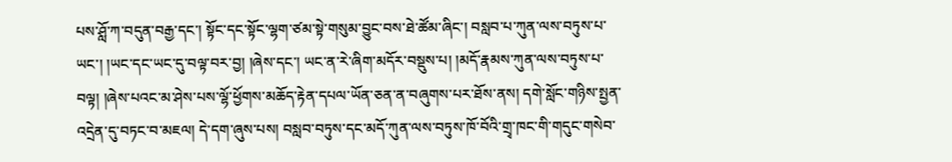པས་ཤློ་ཀ་བདུན་བརྒྱ་དང་། སྟོང་དང་སྟོང་ལྷག་ཙམ་སྟེ་གསུམ་བྱུང་བས་ཐེ་ཚོམ་ཞིང་། བསླབ་པ་ཀུན་ལས་བཏུས་པ་ཡང་། །ཡང་དང་ཡང་དུ་བལྟ་བར་བྱ། །ཞེས་དང་། ཡང་ན་རེ་ཞིག་མདོར་བསྡུས་པ། །མདོ་རྣམས་ཀུན་ལས་བཏུས་པ་བལྟ། །ཞེས་པའང་མ་ཤེས་པས་ལྷོ་ཕྱོགས་མཆོད་རྟེན་དཔལ་ཡོན་ཅན་ན་བཞུགས་པར་ཐོས་ནས། དགེ་སློང་གཉིས་སྤྱན་འདྲེན་དུ་བཏང་བ་མཇལ། དེ་དག་ཞུས་པས། བསླབ་བཏུས་དང་མདོ་ཀུན་ལས་བཏུས་ཁོ་བོའི་གྲྭ་ཁང་གི་གདུང་གསེབ་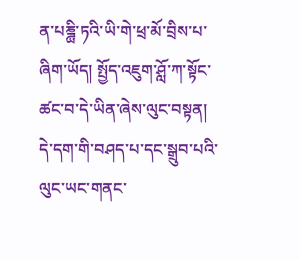ན་པཎྜྻི་ཏའི་ཡི་གེ་ཕྲ་མོ་བྲིས་པ་ཞིག་ཡོད། སྤྱོད་འཇུག་ཤློ་ཀ་སྟོང་ཚང་བ་དེ་ཡིན་ཞེས་ལུང་བསྟན། དེ་དག་གི་བཤད་པ་དང་སྒྲུབ་པའི་ལུང་ཡང་གནང་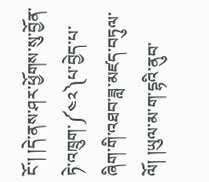ངོ་། །དེ་ནས་ཤར་ཕྱོགས་སུ་བྱོན་ཏེ་འཁྲུག་༼༤༢༽པ་བྱེད་པ་ཞིག་གི་འཐབ་ཟླ་མཛད་བཏུལ་ལོ། །ཡུལ་མ་ག་དྷའི་ནུབ་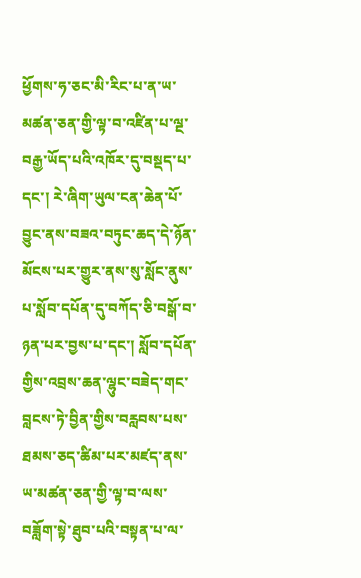ཕྱོགས་ཧ་ཅང་མི་རིང་པ་ན་ཡ་མཚན་ཅན་གྱི་ལྟ་བ་འཛིན་པ་ལྔ་བརྒྱ་ཡོད་པའི་འཁོར་དུ་བསྡད་པ་དང་། རེ་ཞིག་ཡུལ་ངན་ཆེན་པོ་བྱུང་ནས་བཟའ་བཏུང་ཆད་དེ་ཉོན་མོངས་པར་གྱུར་ནས་སུ་སློང་ནུས་པ་སློབ་དཔོན་དུ་བཀོད་ཅི་བསྒོ་བ་ཉན་པར་བྱས་པ་དང་། སློབ་དཔོན་གྱིས་འབྲས་ཆན་ལྷུང་བཟེད་གང་བླངས་ཏེ་བྱིན་གྱིས་བརླབས་པས་ཐམས་ཅད་ཚིམ་པར་མཛད་ནས་ཡ་མཚན་ཅན་གྱི་ལྟ་བ་ལས་བཟློག་སྟེ་ཐུབ་པའི་བསྟན་པ་ལ་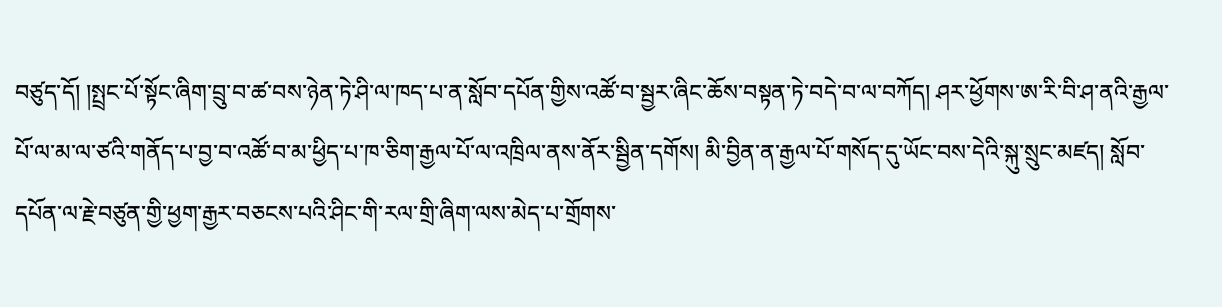བཙུད་དོ། །སྤྲང་པོ་སྟོང་ཞིག་བྲུ་བ་ཚ་བས་ཉེན་ཏེ་ཤི་ལ་ཁད་པ་ན་སློབ་དཔོན་གྱིས་འཚོ་བ་སྦྱར་ཞིང་ཆོས་བསྟན་ཏེ་བདེ་བ་ལ་བཀོད། ཤར་ཕྱོགས་ཨ་རི་བི་ཤ་ནའི་རྒྱལ་པོ་ལ་མ་ལ་ཙའི་གནོད་པ་བྱ་བ་འཚོ་བ་མ་ཕྱིད་པ་ཁ་ཅིག་རྒྱལ་པོ་ལ་འཁྲིལ་ནས་ནོར་སྦྱིན་དགོས། མི་བྱིན་ན་རྒྱལ་པོ་གསོད་དུ་ཡོང་བས་དེའི་སྐུ་སྲུང་མཛད། སློབ་དཔོན་ལ་རྗེ་བཙུན་གྱི་ཕྱག་རྒྱར་བཅངས་པའི་ཤིང་གི་རལ་གྲི་ཞིག་ལས་མེད་པ་གྲོགས་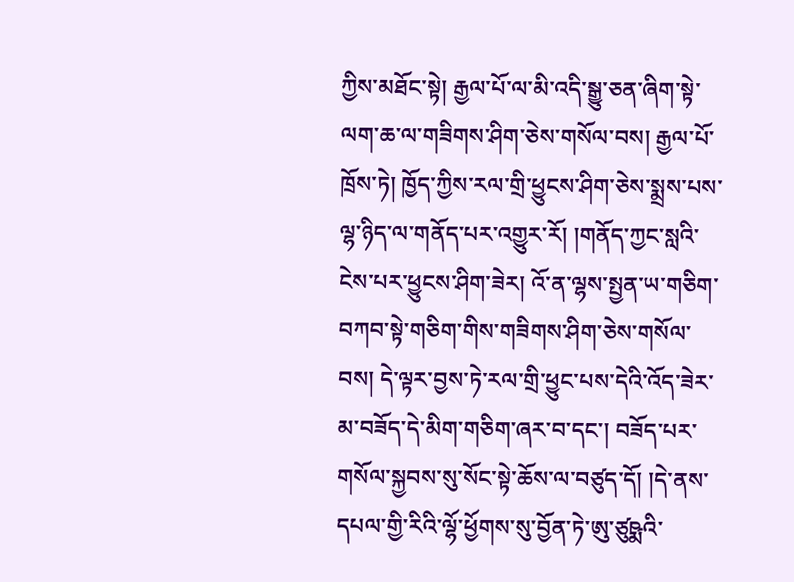ཀྱིས་མཐོང་སྟེ། རྒྱལ་པོ་ལ་མི་འདི་སྒྱུ་ཅན་ཞིག་སྟེ་ལག་ཆ་ལ་གཟིགས་ཤིག་ཅེས་གསོལ་བས། རྒྱལ་པོ་ཁྲོས་ཏེ། ཁྱོད་ཀྱིས་རལ་གྲི་ཕྱུངས་ཤིག་ཅེས་སྨྲས་པས་ལྷ་ཉིད་ལ་གནོད་པར་འགྱུར་རོ། །གནོད་ཀྱང་སླའི་ངེས་པར་ཕྱུངས་ཤིག་ཟེར། འོ་ན་ལྷས་སྤྱན་ཡ་གཅིག་བཀབ་སྟེ་གཅིག་གིས་གཟིགས་ཤིག་ཅེས་གསོལ་བས། དེ་ལྟར་བྱས་ཏེ་རལ་གྲི་ཕྱུང་པས་དེའི་འོད་ཟེར་མ་བཟོད་དེ་མིག་གཅིག་ཞར་བ་དང་། བཟོད་པར་གསོལ་སྐྱབས་སུ་སོང་སྟེ་ཆོས་ལ་བཙུད་དོ། །དེ་ནས་དཔལ་གྱི་རིའི་ལྷོ་ཕྱོགས་སུ་བྱོན་ཏེ་ཨུ་ཙུཥྨའི་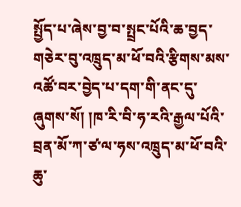སྤྱོད་པ་ཞེས་བྱ་བ་སྤྲང་པོའི་ཆ་བྱད་གཅེར་བུ་འཁྲུད་མ་ཕོ་བའི་རྩིགས་མས་འཚོ་བར་བྱེད་པ་དག་གི་ནང་དུ་ཞུགས་སོ། །ཁ་རི་བི་ཧ་རའི་རྒྱལ་པོའི་བྲན་མོ་ཀ་ཙ་ལ་ཧས་འཁྲུད་མ་ཕོ་བའི་ཆུ་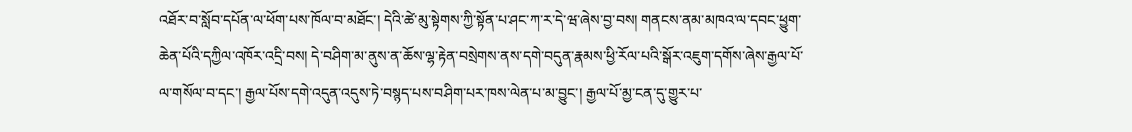འཐོར་བ་སློབ་དཔོན་ལ་ཕོག་པས་ཁོལ་བ་མཐོང་། དེའི་ཚེ་མུ་སྟེགས་ཀྱི་སྟོན་པ་ཤང་ཀ་ར་དེ་ཝ་ཞེས་བྱ་བས། གནངས་ནམ་མཁའ་ལ་དབང་ཕྱུག་ཆེན་པོའི་དཀྱིལ་འཁོར་འདྲི་བས། དེ་བཤིག་མ་ནུས་ན་ཆོས་ལྷ་རྟེན་བསྲེགས་ནས་དགེ་བདུན་རྣམས་ཕྱི་རོལ་པའི་སྒོར་འཇུག་དགོས་ཞེས་རྒྱལ་པོ་ལ་གསོལ་བ་དང་། རྒྱལ་པོས་དགེ་འདུན་འདུས་ཏེ་བསྙད་པས་བཤིག་པར་ཁས་ལེན་པ་མ་བྱུང་། རྒྱལ་པོ་མྱ་ངན་དུ་གྱུར་པ་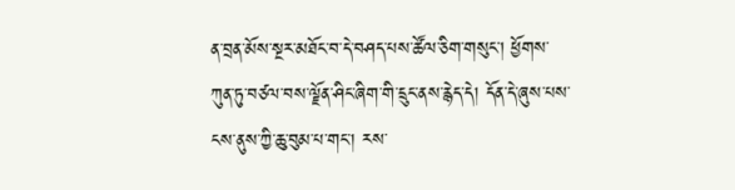ན་བྲན་མོས་སྔར་མཐོང་བ་དེ་བཤད་པས་ཚོལ་ཅིག་གསུང་། ཕྱོགས་ཀུན་ཏུ་བཙལ་བས་ལྗོན་ཤིང་ཞིག་གི་དྲུང་ནས་རྙེད་དེ། དོན་དེ་ཞུས་པས་ངས་ནུས་ཀྱི་ཆུ་བུམ་པ་གང་། རས་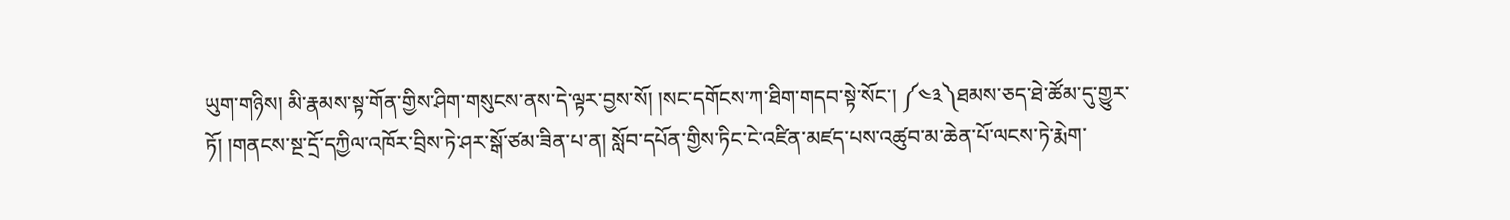ཡུག་གཉིས། མི་རྣམས་སྟ་གོན་གྱིས་ཤིག་གསུངས་ནས་དེ་ལྟར་བྱས་སོ། །སང་དགོངས་ཀ་ཐིག་གདབ་སྟེ་སོང་། ༼༤༣༽ཐམས་ཅད་ཐེ་ཚོམ་དུ་གྱུར་ཏོ། །གནངས་སྔ་དྲོ་དཀྱིལ་འཁོར་བྲིས་ཏེ་ཤར་སྒོ་ཙམ་ཟིན་པ་ན། སློབ་དཔོན་གྱིས་ཏིང་ངེ་འཛིན་མཛད་པས་འཚུབ་མ་ཆེན་པོ་ལངས་ཏེ་རྨེག་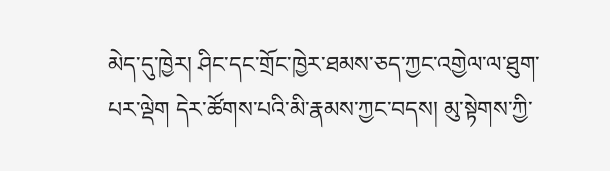མེད་དུ་ཁྱེར། ཤིང་དང་གྲོང་ཁྱེར་ཐམས་ཅད་ཀྱང་འགྱེལ་ལ་ཐུག་པར་ལྡེག དེར་ཚོགས་པའི་མི་རྣམས་ཀྱང་བདས། མུ་སྟེགས་ཀྱི་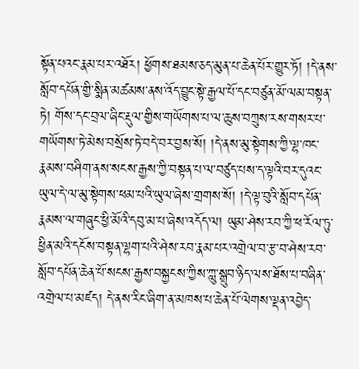སྟོན་པའང་རྣམ་པར་འཐོར། ཕྱོགས་ཐམས་ཅད་མུན་པ་ཆེན་པོར་གྱུར་ཏོ། །དེ་ནས་སློབ་དཔོན་གྱི་སྨིན་མཚམས་ནས་འོད་བྱུང་སྟེ་རྒྱལ་པོ་དང་བཙུན་མོ་ལམ་བསྟན་ཏེ། གོས་དང་བྲལ་ཞིང་རྡུལ་གྱིས་གཡོགས་པ་ལ་ཆུས་བཀྲུས་རས་གསར་པ་གཡོགས་ཏེ་མེས་བསྲོས་ཏེ་བདེ་བར་བྱས་སོ། །དེ་ནས་མུ་སྟེགས་ཀྱི་ལྷ་ཁང་རྣམས་བཤིག་ནས་སངས་རྒྱས་ཀྱི་བསྟན་པ་ལ་བཙུད་པས་ད་ལྟའི་བར་དུའང་ཡུལ་དེ་ལ་མུ་སྟེགས་ཕམ་པའི་ཡུལ་ཞེས་གྲགས་སོ། །དེ་ལྟ་བུའི་སློབ་དཔོན་རྣམས་ལ་གཞུང་ཕྱི་མོའི་དབུ་མ་པ་ཞེས་འདོད་ལ། ཡུམ་ཤེས་རབ་ཀྱི་ཕ་རོལ་ཏུ་ཕྱིན་མའི་དངོས་བསྟན་ལྷག་པའི་ཤེས་རབ་རྣམ་པར་འགྲེལ་བ་རྩ་བ་ཤེས་རབ་སློབ་དཔོན་ཆེན་པོ་སངས་རྒྱས་བསྐྱངས་ཀྱིས་ཀླུ་སྒྲུབ་ཉིད་ལས་ཐོས་པ་བཞིན་འགྲེལ་པ་མཛད། དེ་ནས་རིང་ཞིག་ན་མཁས་པ་ཆེན་པོ་ལེགས་ལྡན་འབྱེད་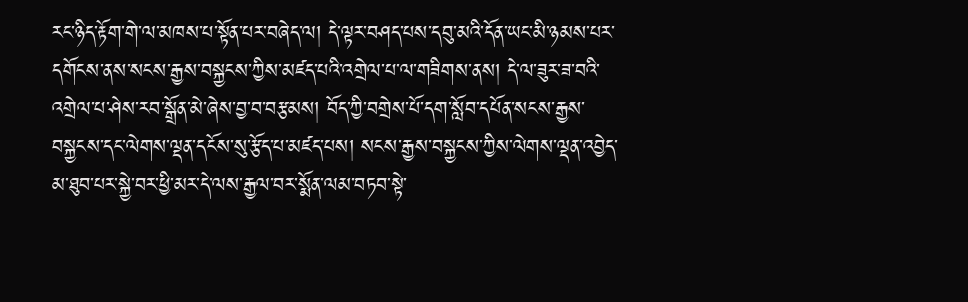རང་ཉིད་རྟོག་གེ་ལ་མཁས་པ་སྟོན་པར་བཞེད་ལ། དེ་ལྟར་བཤད་པས་དབུ་མའི་དོན་ཡང་མི་ཉམས་པར་དགོངས་ནས་སངས་རྒྱས་བསྐྱངས་ཀྱིས་མཛད་པའི་འགྲེལ་པ་ལ་གཟིགས་ནས། དེ་ལ་ཟུར་ཟ་བའི་འགྲེལ་པ་ཤེས་རབ་སྒྲོན་མེ་ཞེས་བྱ་བ་བརྩམས། བོད་ཀྱི་བགྲེས་པོ་དག་སློབ་དཔོན་སངས་རྒྱས་བསྐྱངས་དང་ལེགས་ལྡན་དངོས་སུ་རྩོད་པ་མཛད་པས། སངས་རྒྱས་བསྐྱངས་ཀྱིས་ལེགས་ལྡན་འབྱེད་མ་ཐུབ་པར་སྐྱེ་བར་ཕྱི་མར་དེ་ལས་རྒྱལ་བར་སྨོན་ལམ་བཏབ་སྟེ་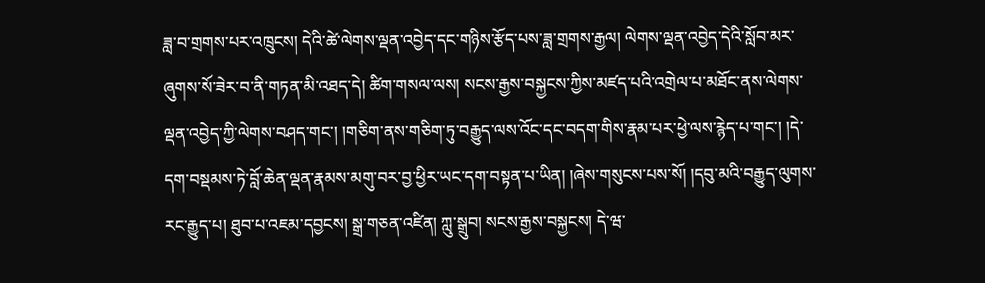ཟླ་བ་གྲགས་པར་འཁྲུངས། དེའི་ཚེ་ལེགས་ལྡན་འབྱེད་དང་གཉིས་རྩོད་པས་ཟླ་གྲགས་རྒྱལ། ལེགས་ལྡན་འབྱེད་དེའི་སློབ་མར་ཞུགས་སོ་ཟེར་བ་ནི་གཏན་མི་འཐད་དེ། ཚིག་གསལ་ལས། སངས་རྒྱས་བསྐྱངས་ཀྱིས་མཛད་པའི་འགྲེལ་པ་མཐོང་ནས་ལེགས་ལྡན་འབྱེད་ཀྱི་ལེགས་བཤད་གང་། །གཅིག་ནས་གཅིག་ཏུ་བརྒྱུད་ལས་འོང་དང་བདག་གིས་རྣམ་པར་ཕྱེ་ལས་རྙེད་པ་གང་། །དེ་དག་བསྡམས་ཏེ་བློ་ཆེན་ལྡན་རྣམས་མགུ་བར་བྱ་ཕྱིར་ཡང་དག་བསྟན་པ་ཡིན། །ཞེས་གསུངས་པས་སོ། །དབུ་མའི་བརྒྱུད་ལུགས་རང་རྒྱུད་པ། ཐུབ་པ་འཇམ་དབྱངས། སྒྲ་གཅན་འཛིན། ཀླུ་སྒྲུབ། སངས་རྒྱས་བསྐྱངས། དེ་ཝ་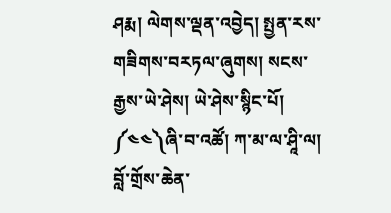ཤརྨ། ལེགས་ལྡན་འབྱེད། སྤྱན་རས་གཟིགས་བརཏལ་ཞུགས། སངས་རྒྱས་ཡེ་ཤེས། ཡེ་ཤེས་སྙིང་པོ། ༼༤༤༽ཞི་བ་འཚོ། ཀ་མ་ལ་ཤཱི་ལ། བློ་གྲོས་ཆེན་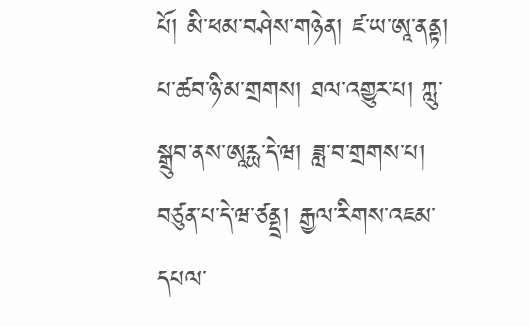པོ། མི་ཕམ་བཤེས་གཉེན། ཛ་ཡ་ཨཱ་ནནྟ། པ་ཚབ་ཉི་མ་གྲགས། ཐལ་འགྱུར་པ། ཀླུ་སྒྲུབ་ནས་ཨཱརྻ་དེ་ཝ། ཟླ་བ་གྲགས་པ། བཙུན་པ་དེ་ཝ་ཙནྡྲ། རྒྱལ་རིགས་འཇམ་དཔལ་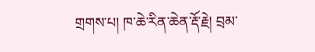གྲགས་པ། ཁ་ཆེ་རིན་ཆེན་རྡོ་རྗེ། བྲམ་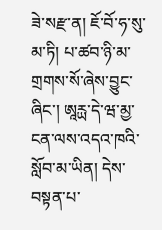ཟེ་སརྫ་ན། ཇོ་བོ་ཧ་སུ་མ་ཏི། པ་ཚབ་ཉི་མ་གྲགས་སོ་ཞེས་བྱུང་ཞིང་། ཨཱརྻ་དེ་ཝ་མྱ་ངན་ལས་འདའ་ཁའི་སློབ་མ་ཡིན། དེས་བསྟན་པ་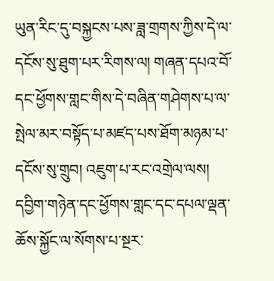ཡུན་རིང་དུ་བསྐྱངས་པས་ཟླ་གྲགས་ཀྱིས་དེ་ལ་དངོས་སུ་ཐུག་པར་རིགས་ལ། གཞན་དཔའ་བོ་དང་ཕྱོགས་གླང་གིས་དེ་བཞིན་གཤེགས་པ་ལ་སྤེལ་མར་བསྟོད་པ་མཛད་པས་ཐོག་མཉམ་པ་དངོས་སུ་གྲུབ། འཇུག་པ་རང་འགྲེལ་ལས། དབྱིག་གཉེན་དང་ཕྱོགས་གླང་དང་དཔལ་ལྡན་ཆོས་སྐྱོང་ལ་སོགས་པ་སྔར་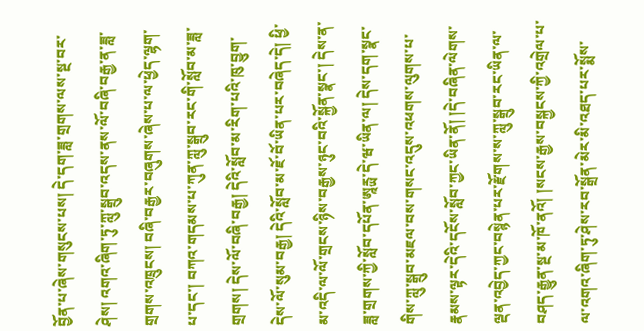བྱོན་པ་ཞེས་གསུངས་པས། དེ་དག་ཟླ་གྲགས་ལས་སྔ་བར་ཤེས། འགའ་ཞིག་ཏུ་ཀླུ་སྒྲུབ་འདས་ནས་ལོ་བཞི་བརྒྱ་ན་ཟླ་གྲགས་འཁྲུངས། བཞི་བརྒྱར་བཞུགས་ཞེས་པ་ལ་ཕྱེད་ལྷག་པ་དང་། བཀའ་གདམས་པ་ཀུན་ཀླུ་སྒྲུབ་རང་གི་སློབ་མ་ཟླ་གྲགས། དེས་ལོ་བཞི་བརྒྱ། དེའི་སློབ་མ་རིག་པའི་ཁུ་བྱུག་དེས་ལོ་སུམ་བརྒྱ། དེའི་སློབ་མ་ཇོ་བོ་ཡིན་པར་བཞེད་དེ། ཕྱི་མ་འདི་ལ་ལོ་གྲངས་ཉིས་བརྒྱས་ཉུང་བའི་སྐྱོན་སྣང་། དེས་ན་ཟླ་གྲགས་ཀྱི་སློབ་དཔོན་ཨཱརྻ་དེ་ཝ་ཡིན་ལ། དེས་དག་སྣང་གིས་ཀླུ་སྒྲུབ་མཇལ་བས་གསང་འདུས་འཕགས་ལུགས་པ་རྣམས་ལྟར་དེའི་དངོས་སློབ་ཀྱང་ཡིན་ནོ། །དེ་བཞིན་ལེགས་ལྡན་འབྱེད་ཀྱང་བསྙེན་པར་རྫོགས་ས་ཀླུ་སྒྲུབ་རང་ཡིན་ལ་བཤད་རྒྱུན་སྔ་མ་ཁོ་ནའོ། །སངས་རྒྱས་བསྐྱངས་ཀྱི་འགྲེལ་པ་ལ་འགའ་ཞིག་ཏུ་ཤེས་རབ་སྒྲོན་མེར་མི་འཐད་པར་སྨོས་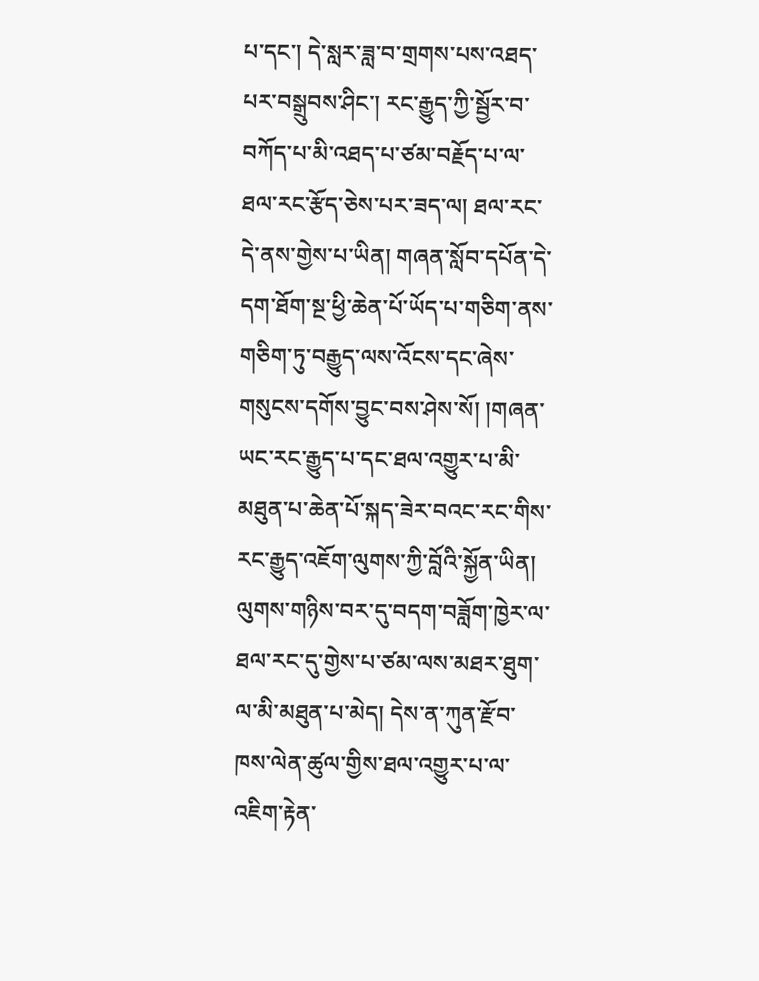པ་དང་། དེ་སླར་ཟླ་བ་གྲགས་པས་འཐད་པར་བསྒྲུབས་ཤིང་། རང་རྒྱུད་ཀྱི་སྦྱོར་བ་བཀོད་པ་མི་འཐད་པ་ཙམ་བརྗོད་པ་ལ་ཐལ་རང་རྩོད་ཅེས་པར་ཟད་ལ། ཐལ་རང་དེ་ནས་གྱེས་པ་ཡིན། གཞན་སློབ་དཔོན་དེ་དག་ཐོག་སྔ་ཕྱི་ཆེན་པོ་ཡོད་པ་གཅིག་ནས་གཅིག་ཏུ་བརྒྱུད་ལས་འོངས་དང་ཞེས་གསུངས་དགོས་བྱུང་བས་ཤེས་སོ། །གཞན་ཡང་རང་རྒྱུད་པ་དང་ཐལ་འགྱུར་པ་མི་མཐུན་པ་ཆེན་པོ་སྐད་ཟེར་བའང་རང་གིས་རང་རྒྱུད་འཇོག་ལུགས་ཀྱི་བློའི་སྐྱོན་ཡིན། ལུགས་གཉིས་བར་དུ་བདག་བཟློག་ཁྱེར་ལ་ཐལ་རང་དུ་གྱེས་པ་ཙམ་ལས་མཐར་ཐུག་ལ་མི་མཐུན་པ་མེད། དེས་ན་ཀུན་རྫོབ་ཁས་ལེན་ཚུལ་གྱིས་ཐལ་འགྱུར་པ་ལ་འཇིག་རྟེན་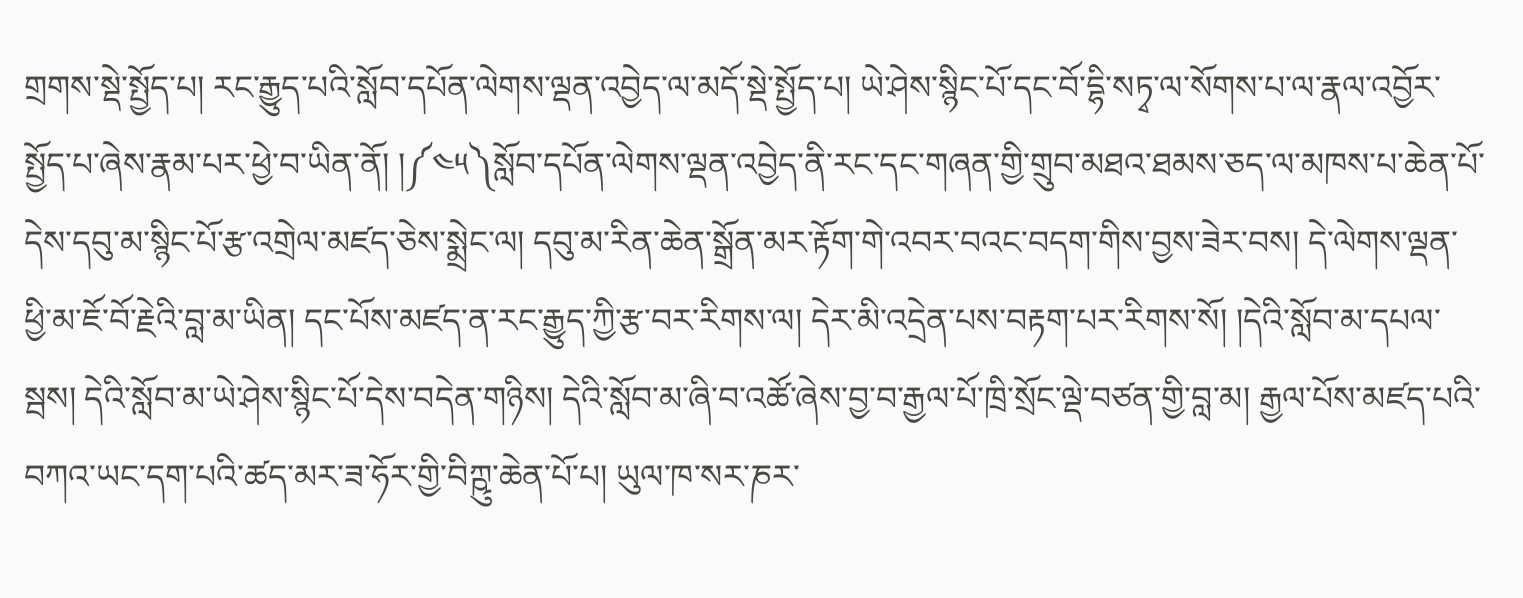གྲགས་སྡེ་སྤྱོད་པ། རང་རྒྱུད་པའི་སློབ་དཔོན་ལེགས་ལྡན་འབྱེད་ལ་མདོ་སྡེ་སྤྱོད་པ། ཡེ་ཤེས་སྙིང་པོ་དང་བོ་དྷི་སཏྭ་ལ་སོགས་པ་ལ་རྣལ་འབྱོར་སྤྱོད་པ་ཞེས་རྣམ་པར་ཕྱེ་བ་ཡིན་ནོ། །༼༤༥༽སློབ་དཔོན་ལེགས་ལྡན་འབྱེད་ནི་རང་དང་གཞན་གྱི་གྲུབ་མཐའ་ཐམས་ཅད་ལ་མཁས་པ་ཆེན་པོ་དེས་དབུ་མ་སྙིང་པོ་རྩ་འགྲེལ་མཛད་ཅེས་སྨྲེང་ལ། དབུ་མ་རིན་ཆེན་སྒྲོན་མར་རྟོག་གེ་འབར་བའང་བདག་གིས་བྱས་ཟེར་བས། དེ་ལེགས་ལྡན་ཕྱི་མ་ཇོ་བོ་རྗེའི་བླ་མ་ཡིན། དང་པོས་མཛད་ན་རང་རྒྱུད་ཀྱི་རྩ་བར་རིགས་ལ། དེར་མི་འདྲེན་པས་བརྟག་པར་རིགས་སོ། །དེའི་སློབ་མ་དཔལ་སྦས། དེའི་སློབ་མ་ཡེ་ཤེས་སྙིང་པོ་དེས་བདེན་གཉིས། དེའི་སློབ་མ་ཞི་བ་འཚོ་ཞེས་བྱ་བ་རྒྱལ་པོ་ཁྲི་སྲོང་ལྡེ་བཙན་གྱི་བླ་མ། རྒྱལ་པོས་མཛད་པའི་བཀའ་ཡང་དག་པའི་ཚད་མར་ཟ་ཧོར་གྱི་བིཀྵུ་ཆེན་པོ་པ། ཡུལ་ཁ་སར་ཎར་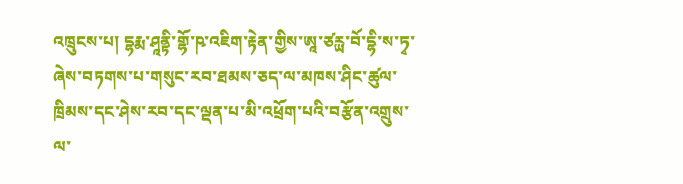འཁྲུངས་པ། དྷརྨ་ཤཱནྟི་གྷོ་ཥ་འཇིག་རྟེན་གྱིས་ཨཱ་ཙརྻ་བོ་དྷི་ས་ཏྭ་ཞེས་བཏགས་པ་གསུང་རབ་ཐམས་ཅད་ལ་མཁས་ཤིང་ཚུལ་ཁྲིམས་དང་ཤེས་རབ་དང་ལྡན་པ་མི་འཕྲོག་པའི་བརྩོན་འགྲུས་ལ་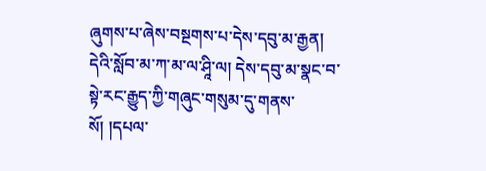ཞུགས་པ་ཞེས་བསྔགས་པ་དེས་དབུ་མ་རྒྱན། དེའི་སློབ་མ་ཀ་མ་ལ་ཤཱི་ལ། དེས་དབུ་མ་སྣང་བ་སྟེ་རང་རྒྱུད་ཀྱི་གཞུང་གསུམ་དུ་གནས་སོ། །དཔལ་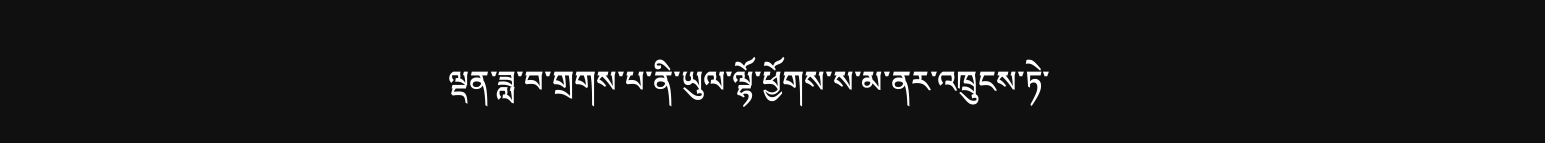ལྡན་ཟླ་བ་གྲགས་པ་ནི་ཡུལ་ལྷོ་ཕྱོགས་ས་མ་ནར་འཁྲུངས་ཏེ་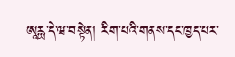ཨཱརྻ་དེ་ཝ་བསྟེན། རིག་པའི་གནས་དང་ཁྱད་པར་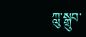ཀླུ་སྒྲུབ་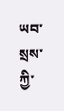ཡབ་སྲས་ཀྱི་